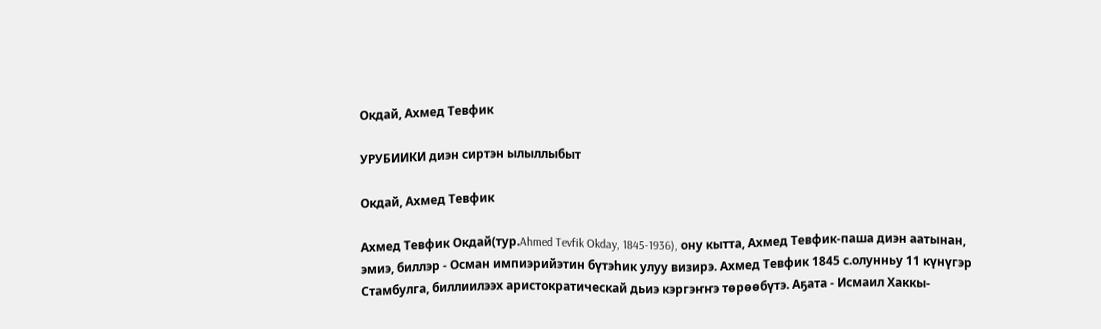Окдай, Ахмед Тевфик

УРУБИИКИ диэн сиртэн ылыллыбыт

Окдай, Ахмед Тевфик

Ахмед Тевфик Окдай(тур.Ahmed Tevfik Okday, 1845-1936), ону кытта, Ахмед Тевфик-паша диэн аатынан, эмиэ, биллэр - Осман импиэрийэтин бүтэһик улуу визирэ. Ахмед Тевфик 1845 с.олунньу 11 күнүгэр Стамбулга, биллиилээх аристократическай дьиэ кэргэҥҥэ төрөөбүтэ. Аҕата - Исмаил Хаккы-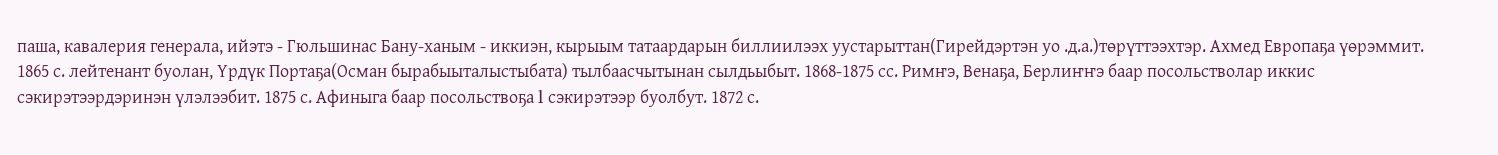паша, кавалерия генерала, ийэтэ - Гюльшинас Бану-ханым - иккиэн, кырыым татаардарын биллиилээх уустарыттан(Гирейдэртэн уо .д.а.)төрүттээхтэр. Ахмед Европаҕа үөрэммит. 1865 с. лейтенант буолан, Үрдүк Портаҕа(Осман бырабыыталыстыбата) тылбаасчытынан сылдьыбыт. 1868-1875 сс. Римҥэ, Венаҕа, Берлиҥҥэ баар посольстволар иккис сэкирэтээрдэринэн үлэлээбит. 1875 с. Афиныга баар посольствоҕа l сэкирэтээр буолбут. 1872 с.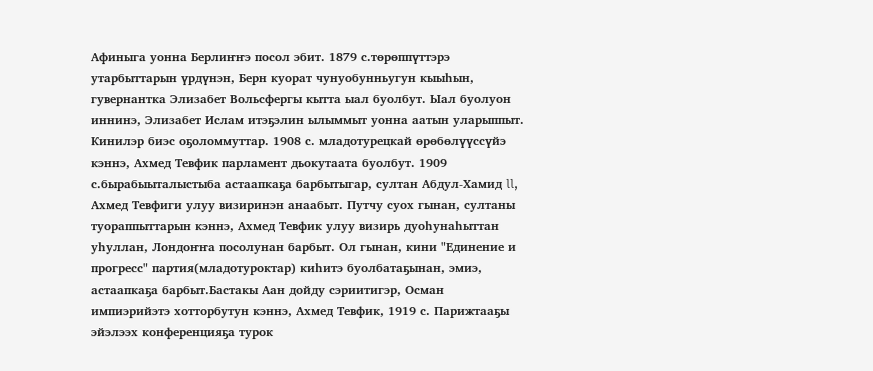Афиныга уонна Берлиҥҥэ посол эбит. 1879 с.төрөппүттэрэ утарбыттарын үрдүнэн, Берн куорат чунуобунньугун кыыһын, гувернантка Элизабет Вольсфергы кытта ыал буолбут. Ыал буолуон иннинэ, Элизабет Ислам итэҕэлин ылыммыт уонна аатын уларыппыт. Кинилэр биэс оҕоломмуттар. 1908 с. младотурецкай өрөбөлүүссүйэ кэннэ, Ахмед Тевфик парламент дьокутаата буолбут. 1909 с.бырабыыталыстыба астаапкаҕа барбытыгар, султан Абдул-Хамид ll, Ахмед Тевфиги улуу визиринэн анаабыт. Путчу суох гынан, султаны туораппыттарын кэннэ, Ахмед Тевфик улуу визирь дуоһунаһыттан уһуллан, Лондоҥҥа посолунан барбыт. Ол гынан, кини "Единение и прогресс" партия(младотуроктар) киһитэ буолбатаҕынан, эмиэ, астаапкаҕа барбыт.Бастакы Аан дойду сэриитигэр, Осман импиэрийэтэ хотторбутун кэннэ, Ахмед Тевфик, 1919 с. Парижтааҕы эйэлээх конференцияҕа турок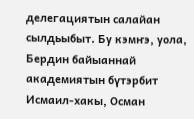делегациятын салайан сылдьыбыт. Бу кэмҥэ, уола, Бердин байыаннай академиятын бүтэрбит Исмаил-хакы, Осман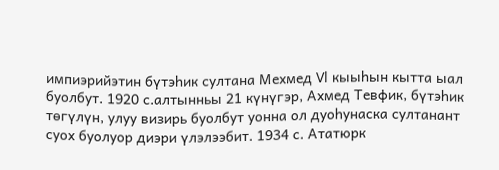импиэрийэтин бүтэһик султана Мехмед Vl кыыһын кытта ыал буолбут. 1920 с.алтынньы 21 күнүгэр, Ахмед Тевфик, бүтэһик төгүлүн, улуу визирь буолбут уонна ол дуоһунаска султанант суох буолуор диэри үлэлээбит. 1934 с. Ататюрк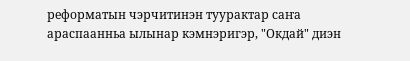реформатын чэрчитинэн туурактар саҥа араспаанньа ылынар кэмнэригэр, "Окдай" диэн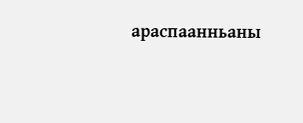араспаанньаны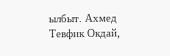ылбыт. Ахмед Тевфик Окдай,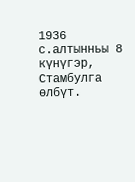1936 с.алтынньы 8 күнүгэр, Стамбулга өлбүт.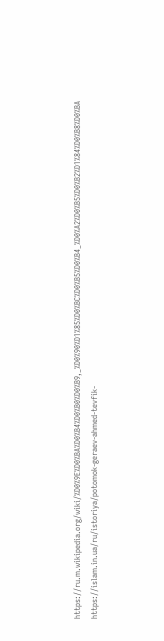https://ru.m.wikipedia.org/wiki/%D0%9E%D0%BA%D0%B4%D0%B0%D0%B9,_%D0%90%D1%85%D0%BC%D0%B5%D0%B4_%D0%A2%D0%B5%D0%B2%D1%84%D0%B8%D0%BA https://islam.in.ua/ru/istoriya/potomok-geraev-ahmed-tevfik-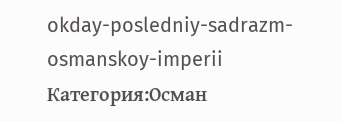okday-posledniy-sadrazm-osmanskoy-imperii Категория:Осман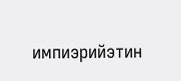импиэрийэтин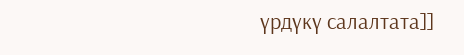үрдүкү салалтата]]